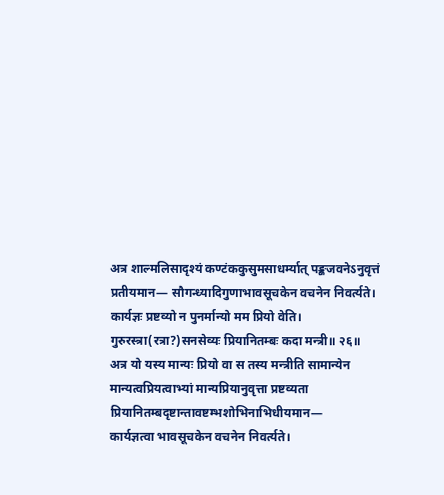अत्र शाल्मलिसादृश्यं कण्टंककुसुमसाधर्म्यात् पङ्कजवनेऽनुवृत्तं प्रतीयमान— सौगन्ध्यादिगुणाभावसूचकेन वचनेन निवर्त्यते।
कार्यज्ञः प्रष्टव्यो न पुनर्मान्यो मम प्रियो वेति।
गुरुरस्त्रा(रत्रा?)सनसेव्यः प्रियानितम्बः कदा मन्त्री॥ २६॥
अत्र यो यस्य मान्यः प्रियो वा स तस्य मन्त्रीति सामान्येन मान्यत्वप्रियत्वाभ्यां मान्यप्रियानुवृत्ता प्रष्टव्यता प्रियानितम्बदृष्टान्तावष्टम्भशोभिनाभिधीयमान—
कार्यज्ञत्वा भावसूचकेन वचनेन निवर्त्यते।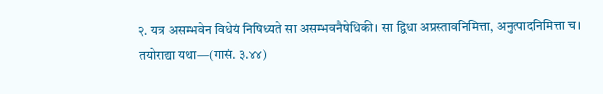२. यत्र असम्भवेन विधेयं निषिध्यते सा असम्भवनैषेधिकी। सा द्विधा अप्रस्तावनिमित्ता, अनुत्पादनिमित्ता च।
तयोराद्या यथा—(गासं. ३.४४)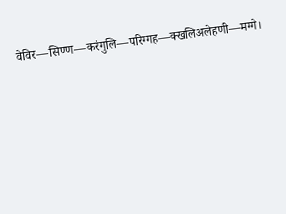वेविर—सिण्ण—करंगुलि—परिग्गह—क्खलिअलेहणी—मग्गे।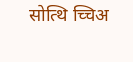सोत्थि च्चिअ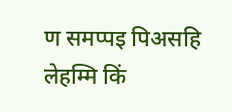ण समप्पइ पिअसहि लेहम्मि किं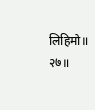लिहिमो॥ २७॥